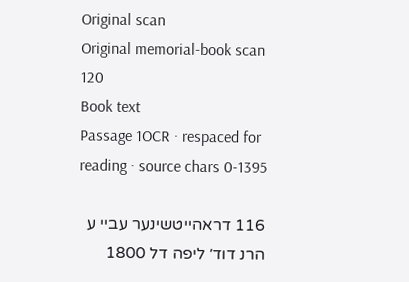Original scan
Original memorial-book scan 120
Book text
Passage 1OCR · respaced for reading · source chars 0-1395

116 דראהייטשינער עביי ע הרנ דוד׳ ליפה דל 1800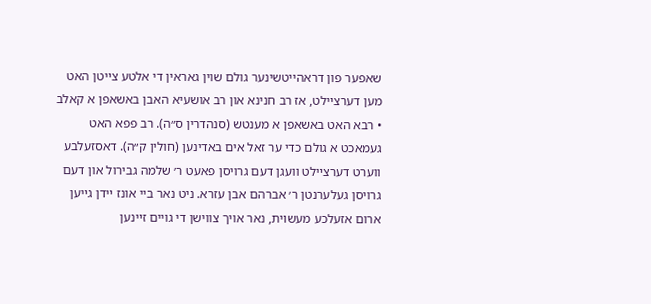שאפער פון דראהייטשינער גולם שוין גאראין די אלטע צײטן האט מען דערצײלט, אז רב חנינא און רב אושעיא האבן באשאפן א קאלב • רבא האט באשאפן א מענטש (סנהדרין ס״ה). רב פפא האט געמאכט א גולם כדי ער זאל אים באדינען (חולין ק״ה). דאסזעלבע ווערט דערצײלט וועגן דעם גרויסן פאעט ר׳ שלמה גבירול און דעם גרויסן געלערנטן ר׳ אברהם אבן עזרא. ניט נאר ביי אונז ײדן גײען ארום אזעלכע מעשױת, נאר אויך צווישן די גויים זײנען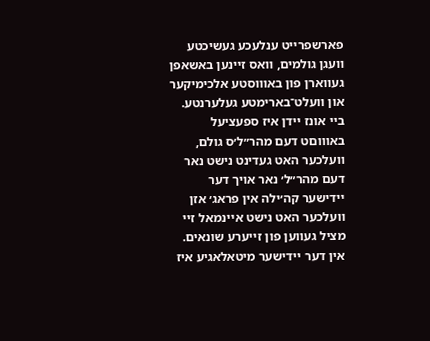פארשפרײט ענלעכע געשיכטע וועגן גולמים, וואס זײנען באשאפן געווארן פון באװוסטע אלכימיקער און װעלט־בארימטע געלערנטע. ביי אונז ײדן איז ספעציעל באװוםט דעם מהר״ל׳ס גולם, וועלכער האט געדינט נישט נאר דעם מהר״ל׳ נאר אויך דער ײדישער קה׳ילה אין פראג׳ אזן װעלכער האט נישט אײנמאל זײ מציל געװען פון זײערע שונאים. אין דער ײדישער מיטאלאגיע איז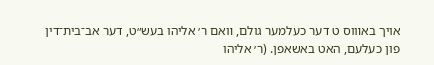אויך באװוס ט דער כעלמער גולם, װאם ר׳ אליהו בעש״ט, דער אב־בית־דין פון כעלעם, האט באשאפן. (ר׳ אליהו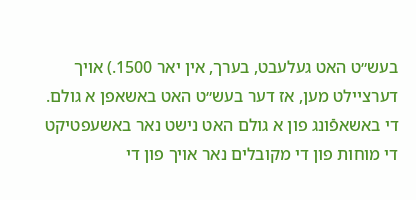בעש״ט האט געלעבט, בערך, אין יאר 1500.) אויך דערצײלט מען, אז דער בעש״ט האט באשאפן א גולם. די באשאפֿונג פון א גולם האט נישט נאר באשעפטיקט די מוחות פון די מקובלים נאר אויך פון די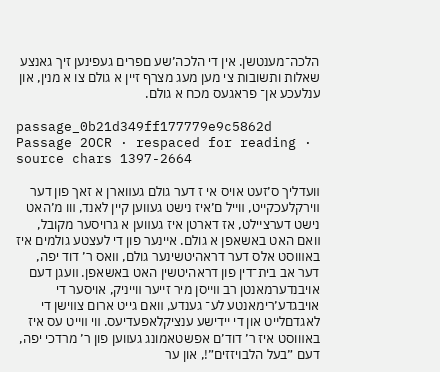הלכה־מענטשן. אין די הלכה׳שע םפרים געפינען זיך גאנצע שאלות ותשובות צי מען מעג מצרף זײן א גולם צו א מנין, און ענלעכע אן־ פראגעס מכח א גולם.

passage_0b21d349ff177779e9c5862d
Passage 2OCR · respaced for reading · source chars 1397-2664

װעדליך ס׳זעט אויס אי ז דער גולם געװארן א זאך פון דער װירקלעכקײט, װײל ם׳איז נישט געװען קײן לאנד, װו מ׳האט נישט דערצײלט, אז דארטן איז געװען א גרויסער מקובל, װאם האט באשאפן א גולם. אײנער פון די לעצטע גולמים איז באװוסט אלס דער דראהיטשינער גולם, װאס ר׳ דוד יפה, דער אב בית־דין פון דראהיטשין האט באשאפן. װעגן דעם אויבנדערמאנטן רב װײסן מיר זײער װײניק, אויסער די אויבגדע׳רימאנטע לע־ גענדע, װאם גייט ארום צװישן די לאגדםלײט און די ײדישע ענציקלאפעדיעס. װי װײט עס איז באװוסט איז ר׳ דוד׳ם אפשטאמונג געװען פון ר׳ מרדכי יפה, דעם ״בעל הלבױזזים״!, און ער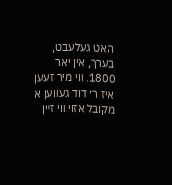האט געלעבט, בערך, אין יאר 1800. װי מיר זעען איז ר׳ דוד געװען א מקובל אזוי װי זײן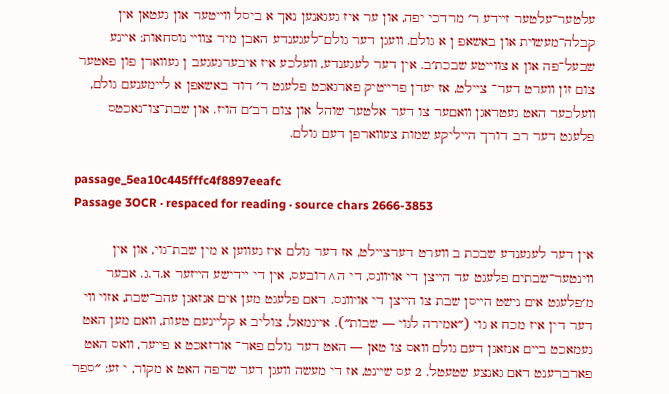עלטער־עלטער זײדע ר׳ מרדכי יפה, און ער איז געגאנען נאך א ביסל װײטער און געטאן אין קבלה־מעשױת און באשאפ ן א גולם. װעגן דער גולם־לעגענדע האבן מיר צװײ נוסחאות: אײנע שבעל־פה און א צװײטע שבכת׳ב. אין דער לעגענדע, װעלכע איז איבערגעגעב ן געװארן פון פאטער צום זון װערט דער־ צײלט, אז יעדן פרײטיק פארגאכט פלעגט ר׳ דוד באשאפן א לײמענעם גולם, װעלכער האט געטראגן װאםער צו דער אלטער שוהל און צום רב׳ם הויז. און שבת־צו־נאכטס פלעגט דער רב דורך הײליקע שמות צעװארפן דעם גולם.

passage_5ea10c445fffc4f8897eeafc
Passage 3OCR · respaced for reading · source chars 2666-3853

אין דער לעגענדע שבכת ב װערט דערצײלט, אז דער גולם איז געװען א מין שבת־גוי, און אין װינטער־שבתים פלעגט עד הײצן די אויװנס, די ה^רובעס, אין די ײדישע הײזער א.ד.ג. אבער מ׳פלעגט אים נישט הײסן שבת צו הײצן די אויװנס. דאם פלעגט מען אים אנזאגן עהב־שבת, אזוי װי דער דין איז מכח א גוי (״אמירה לגוי — שבות״). אײנמאל, צוליב א קלײנעם טעות, װאם מען האט געמאכט בײם אנזאגן דעם גולם װאס צו טאן — האט דער גולם פאר־ אורזאכט א פײער, װאס האט פארברענט דאם גאנצע שטעטל. 2 עס שײנט, אז די מעשה װעגן דער שרפה האט א מקור, י זע: ״ספר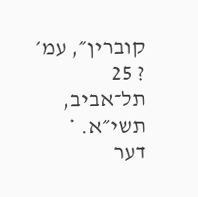קוברין״, עמ׳ ? 25 תל־אביב, תשי״א. * דער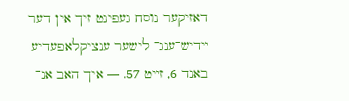דאזיקער נוסח געפינט זיך אין דער ײדיש־ענג־ לישער ענציקלאפעדיע באנד 6, זײט 57. — איך האב אנ־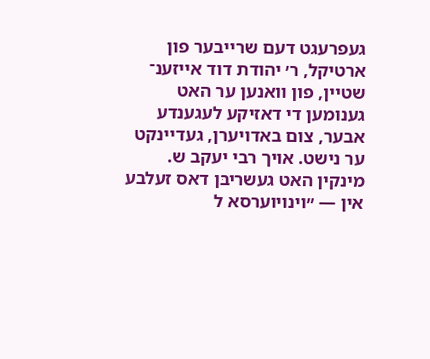געפרעגט דעם שרײבער פון ארטיקל, ר׳ יהודת דוד אײזענ־ שטײן, פון װאנען ער האט גענומען די דאזיקע לעגענדע אבער, צום באדויערן, געדײנקט ער נישט. אויך רבי יעקב ש. מינקין האט געשריבּן דאס זעלבע אין — ״ױנױוערסא ל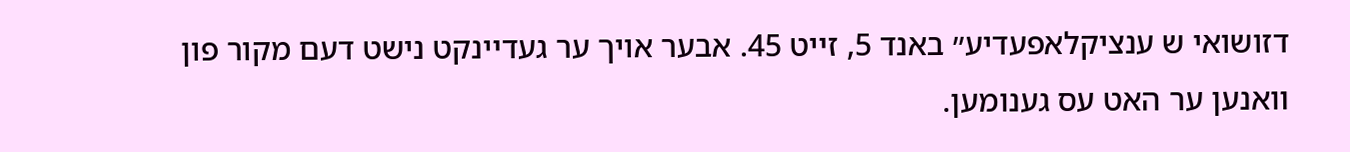דזושואי ש ענציקלאפעדיע״ באנד 5, זײט 45. אבער אויך ער געדײנקט נישט דעם מקור פון װאנען ער האט עס גענומען.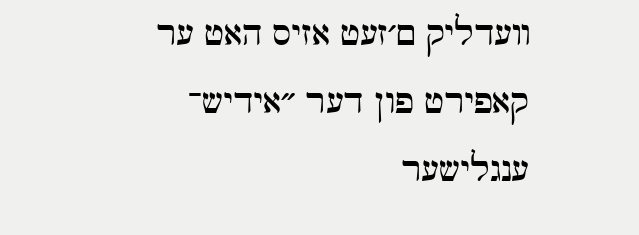װעדליק ם׳זעט אזיס האט ער קאפירט פון דער ״אידיש־ ענגלישער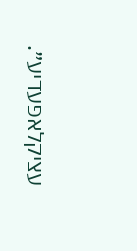עציקלאפעדיע״.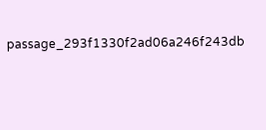passage_293f1330f2ad06a246f243db